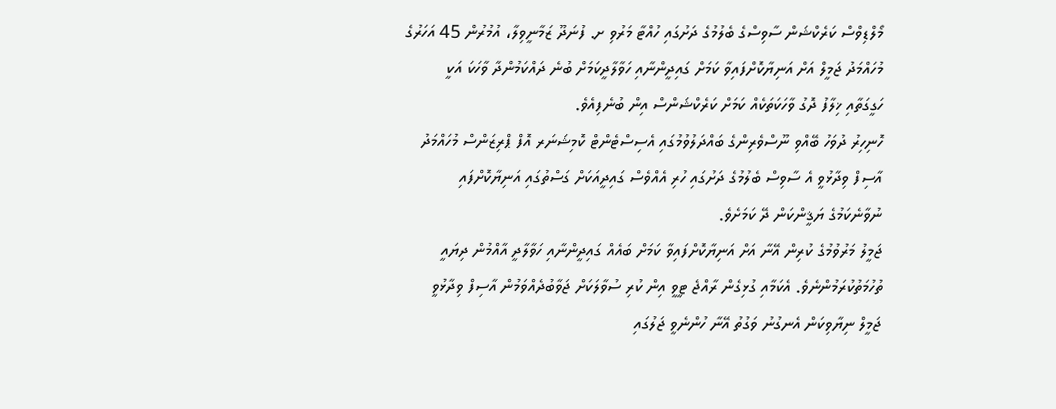މޯލްޑިވްސް ކަރެކްޝަން ސާވިސްގެ ބެލުމުގެ ދަށުގައި ހުއްޓާ މަރުވި ށ. ފުނަދޫ ޒަމާނީވިލާ، އުމުރުން 45 އަހަރުގެ މުހައްމަދު ޖަމީލް އަށް އަނިޔާކޮށްފައިވާ ކަމަށް ގައިދީންނާއި ހަވާލާދީކަމަށް ބުނެ ދައްކަމުންދާ ވާހަކަ އަކީ ހަގީގަތާއި ޚިލާފު ދޮގު ވާހަކަތަކެއް ކަމަށް ކަރެކްޝަންސް އިން ބުނެފިއެވެ.
ހޮނިހިރު ދުވަހު ބޭއްވި ނޫސްވެރިންގެ ބައްދަލުވުމުގައި އެސިސްޓެންޓް ކޮމިޝަނަރ އޮފް ޕްރިޒަންސް މުހައްމަދު އާސިފް ވިދާޅުވީ އެ ސާވިސް ބެލުމުގެ ދަށުގައި ހުރި އެއްވެސް ގައިދީއަކަށް ގަސްތުގައި އަނިޔާކޮށްފައި ނުވާނެކަމުގެ ޔަޤީންކަން ދޭ ކަމަށެވެ.
ޖަމީލު މަރުވުމުގެ ކުރިން އޭނާ އަށް އަނިޔާކޮށްފައިވާ ކަމަށް ބައެއް ގައިދީންނާއި ހަވާލާދީ އާއްމުން ދިޔައީ ތުހުމަތުކުރަމުންނެވެ. އެކަމާއި ގުޅިގެން ރާއްޖެ ޓީވީ އިން ކުރި ސުވާލަކަށް ޖަވާބުދެއްވަމުން އާސިފް ވިދާޅުވީ ޖަމީލް ނިޔާވިކަން އެނގުނު ވަގުތު އޭނާ ހުންނެވީ ޖަލުގައި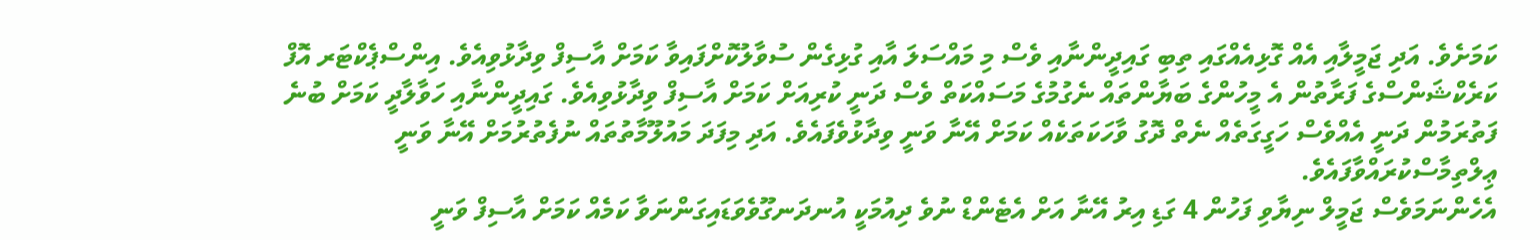ކަމަށެވެ. އަދި ޖަމީލާއި އެއް ގޮޅިއެއްގައި ތިބި ގައިދީންނާއި ވެސް މި މައްސަލަ އާއި ގުޅިގެން ސުވާލުކޮށްފައިވާ ކަމަށް އާސިފް ވިދާޅުވިއެވެ. އިންސްޕެކްޓަރ އޮފް ކަރެކްޝަންސްގެ ފަރާތުން އެ މީހުންގެ ބަޔާންތައް ނެގުމުގެ މަސައްކަތް ވެސް ދަނީ ކުރިއަށް ކަމަށް އާސިފް ވިދާޅުވިއެވެ. ގައިދީންނާއި ހަވާލާދީ ކަމަށް ބުނެ ފަތުރަމުން ދަނީ އެއްވެސް ހަގީގަތެއް ނެތް ދޮގު ވާހަކަތަކެއް ކަމަށް އޭނާ ވަނީ ވިދާޅުވެފައެވެ. އަދި މިފަދަ މައުލޫމާތުތައް ނުފެތުރުމަށް އޭނާ ވަނީ ޢިލްތިމާސްކުރައްވާފައެވެ.
އެހެންނަމަވެސް ޖަމީލް ނިޔާވި ފަހުން 4 ގަޑި އިރު އޭނާ އަށް އެޓެންޑް ނުވެ ދިއުމަކީ އުނދަނގޫވެވަޑައިގަންނަވާ ކަމެއް ކަމަށް އާސިފް ވަނީ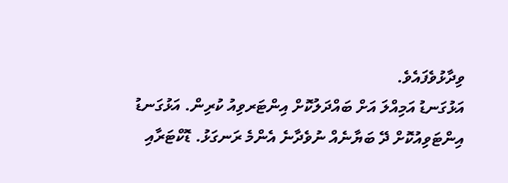ވިދާޅުވެފައެވެ.
އަޅުގަނޑު އަމިއްލަ އަށް ބައްދަލުކޮށް އިންޓަރވިއު ކުރިން. އަޅުގަނޑު އިންޓަވިއުކޮށް ދޭ ބަޔާނެއް ނުވެދާނެ އެންމެ ރަނގަޅު. ޑޮކްޓަރާއި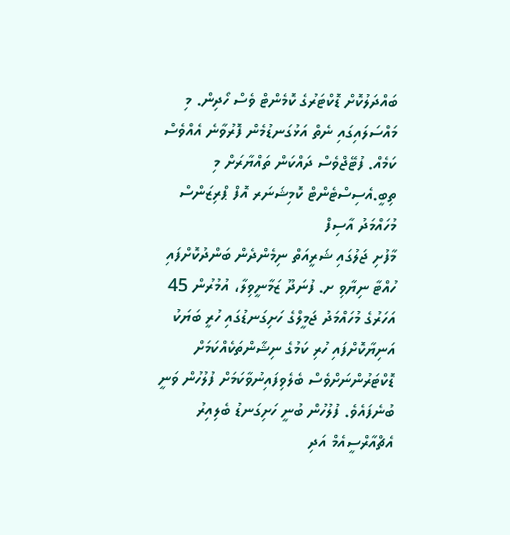ބައްދަލުކޮށް ޑޮކްޓަރުގެ ކޮމެންޓް ވެސް ހޯދިން. މި މައްސަލައިގައި ނެތް އަޅުގަނޑުމެން ފޮރުވާނެ އެއްވެސް ކަމެއް. ފުޓޭޖްވެސް ދައްކަން ތައްޔާރަށް މި ތިބީ.އެސިސްޓެންޓް ކޮމިޝަނަރ އޮފް ޕްރިޒަންސް މުހައްމަދު އާސިފް
މާފުށި ޖަލުގައި ޝަރީއަތް ނިމެންދެން ބަންދުކޮށްފައި ހުއްޓާ ނިޔާވި ށ. ފުނަދޫ ޒަމާނީވިލާ، އުމުރުން 45 އަހަރުގެ މުހައްމަދު ޖަމީލްގެ ހަށިގަނޑުގައި ހުރީ ބަޔަކު އަނިޔާކޮށްފައި ހުރި ކަމުގެ ނިޝާންތަކެއްކަމަށް ޑޮކްޓަރުންނަށްވެސް ބެލެވިފައިނުވާކަމަށް ފުލުހުން ވަނީ ބުނެފައެވެ. ފުލުހުން ބުނީ ހަށިގަނޑު ބެލިއިރު އެޗްއާރްސީއެމް އަދި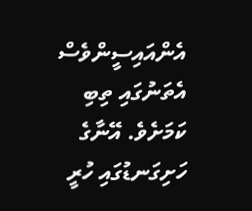އެންއައިސީންވެސް އެތަނުގައި ތިބި ކަމަށެވެ. އޭނާގެ ހަށިގަނޑުގައި ހުރީ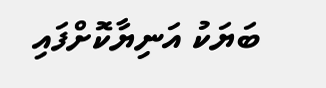ބަޔަކު އަނިޔާކޮށްފައި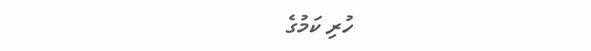ހުރި ކަމުގެ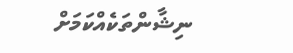ނިޝާންތަކެއްކަމަށް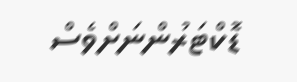ޑޮކްޓަރުންނަށްވެސް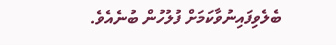ބެލެވިފައިނުވާކަމަށް ފުލުހުން ބުނެއެވެ.